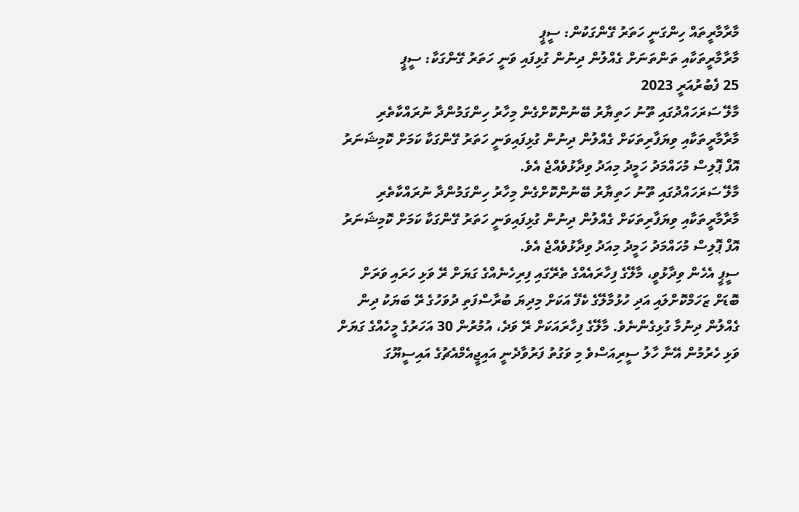މާރާމާރީތައް ހިންގަނީ ހަތަރު ގޭންގަކުން: ސީޕީ
މާރާމާރީތަކާއި ތަންތަނަށް ގެއްލުން ދިނުން ގުޅިފައި ވަނީ ހަތަރު ގޭންގަކާ: ސީޕީ
25 ފެބުރުއަރީ 2023
މާލޭ ސަރަހައްދުގައި ތޫނު ހަތިޔާރު ބޭނުންކޮށްގެން މިހާރު ހިންގަމުންދާ ނުރައްކާތެރި މާރާމާރީތަކާއި ވިޔަފާރިތަކަށް ގެއްލުން ދިނުން ގުޅިފައިވަނީ ހަތަރު ގޭންގަކާ ކަމަށް ކޮމިޝަނަރު އޮފް ޕޮލިސް މުހައްމަދު ހަމީދު މިއަދު ވިދާޅުވެއްޖެ އެވެ.
މާލޭ ސަރަހައްދުގައި ތޫނު ހަތިޔާރު ބޭނުންކޮށްގެން މިހާރު ހިންގަމުންދާ ނުރައްކާތެރި މާރާމާރީތަކާއި ވިޔަފާރިތަކަށް ގެއްލުން ދިނުން ގުޅިފައިވަނީ ހަތަރު ގޭންގަކާ ކަމަށް ކޮމިޝަނަރު އޮފް ޕޮލިސް މުހައްމަދު ހަމީދު މިއަދު ވިދާޅުވެއްޖެ އެވެ.
ސީޕީ އެހެން ވިދާޅުވީ، މާލޭގެ ފިހާރައެއްގެ ތެރޭގައި ފިރިހެނެއްގެ ގަޔަށް ރޭ ވަޅި ހަރައި ވަރަށް ބޮޑަށް ޒަހަމްކޮށްލައި އަދި ހުޅުމާލޭގެ ކެފޭ އަކަށް މިދިޔަ ބުރާސްފަތި ދުވަހުގެ ރޭ ބަޔަކު ދިން ގެއްލުން ދިނުމާ ގުޅިގެންނެވެ. މާލޭގެ ފިހާރައަކަށް ރޭ ވަދެ، އުމުރުން 30 އަހަރުގެ މީހެއްގެ ގަޔަށް ވަޅި ހެރުމުން އޭނާ ހާލު ސީރިއަސްވެ މި ވަގުތު ފަރުވާދެނީ އައިޖީއެމްއެޗުގެ އައިސީޔޫގަ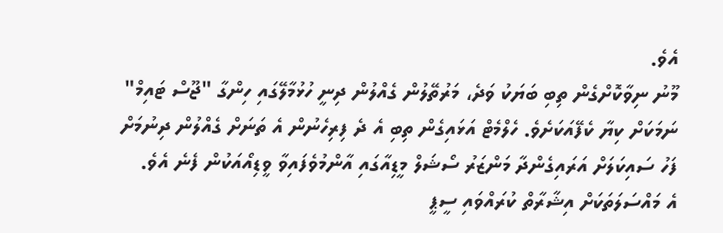އެވެ.
މޫނު ނިވާކޮށްގެން ތިބި ބަޔަކު ވަދެ، މަރުތޭލުން ގެއްލުން ދިނީ ހުޅުމާލޭގައި ހިންގާ "ޖޫސް ޓައިމް" ނަމަކަށް ކިޔާ ކެފޭއަކަށެވެ. ހެލްމެޓް އަޅައިގެން ތިބި އެ ދެ ފިރިހެނުން އެ ތަނަށް ގެއްލުން ދިނުމަށް ފަހު ސައިކަލަށް އަރައިގެންދާ މަންޒަރު ސޯޝަލް މީޑިއާގައި އާންމުވެފައިވާ ވީޑިއޯއަކުން ފެނެ އެވެ.
އެ މައްސަލަތަކަށް އިޝާރާތް ކުރައްވައި ސީޕީ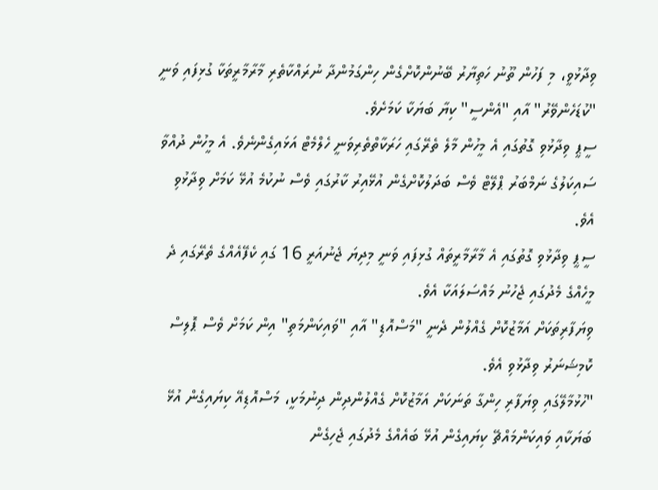ވިދާޅުވީ، މި ފަހުން ތޫނު ހަތިޔާރު ބޭނުންކޮށްގެން ހިންގަމުންދާ ނުރައްކާތެރި މާރާމާރީތަކާ ގުޅިފައި ވަނީ "ކުޑަހެންވޭރު" އާއި "އެންސީ" ކިޔާ ބަޔަކާ ކަމަށެވެ.
ސީޕީ ވިދާޅުވި ގޮތުގައި އެ މީހުން މާލެ ތެރޭގައި ހަރަކާތްތެރިވަނީ ހެލްމެޓް އަޅައިގެންނެވެ. އެ މީހުން ދުއްވާ ސައިކަލުގެ ނަމްބަރު ޕްލޭޓް ވެސް ބަދަލުކޮށްގެން އުޅޭއިރު ކާރުގައި ވެސް ނުކުމެ އުޅޭ ކަމަށް ވިދާޅުވި އެވެ.
ސީޕީ ވިދާޅުވި ގޮތުގައި އެ މާރާމާރީތައް ގުޅިފައި ވަނީ މިދިޔަ ޖެނުއަރީ 16 ގައި ކެފޭއެއްގެ ތެރޭގައި ދެ މީހެއްގެ މެދުގައި ޖެހުނު މައްސަލައަކާ އެވެ.
ވިޔަފާރިތަކަށް އަމާޒުކޮށް ގެއްލުން ދެނީ "މަސްއޮޑި" އާއި "ވައިކަންމަތި" އިން ކަމަށް ވެސް ޕޮލިސް ކޮމިޝަނަރު ވިދާޅުވި އެވެ.
"ހުޅުމާލޭގައި ވިޔަފާރި ހިންގާ ތަނަކަށް އަމާޒުކޮށް ގެއްލުންދިން ދިނުމަކީ، މަސްއޮޑިއޭ ކިޔައިގެން އުޅޭ ބަޔަކާއި ވައިކަންމައްޗޭ ކިޔައިގެން އުޅޭ ބައެއްގެ މެދުގައި ޖެހިގެން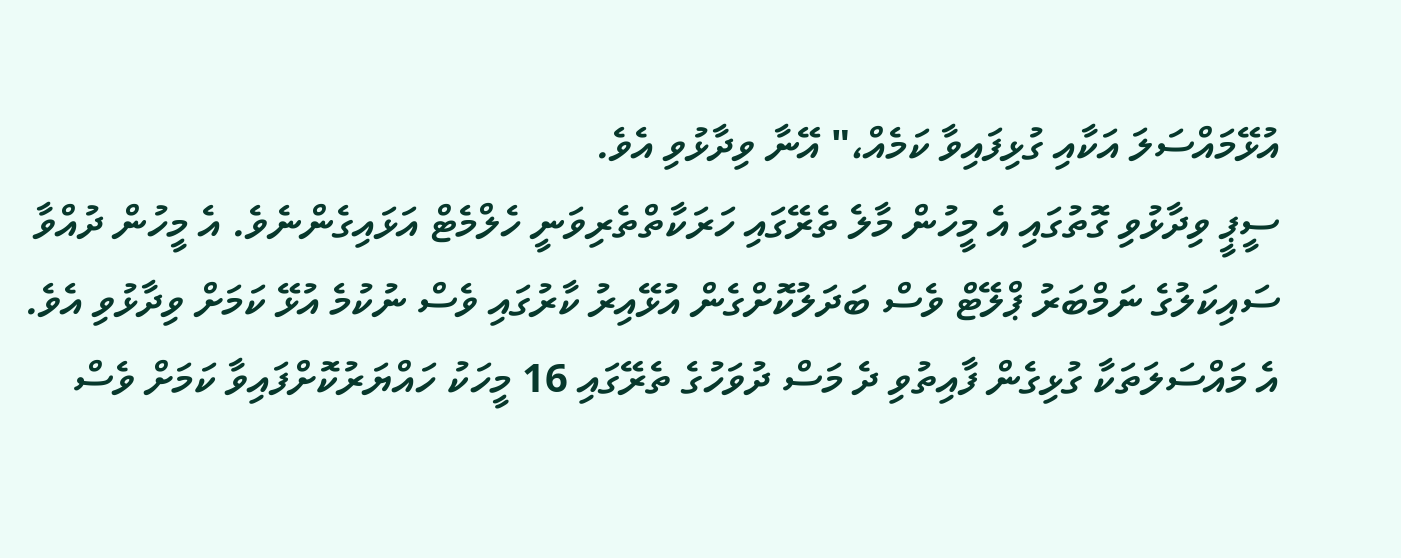އުޅޭމައްސަލަ އަކާއި ގުޅިފައިވާ ކަމެއް،" އޭނާ ވިދާޅުވި އެވެ.
ސީޕީ ވިދާޅުވި ގޮތުގައި އެ މީހުން މާލެ ތެރޭގައި ހަރަކާތްތެރިވަނީ ހެލްމެޓް އަޅައިގެންނެވެ. އެ މީހުން ދުއްވާ ސައިކަލުގެ ނަމްބަރު ޕްލޭޓް ވެސް ބަދަލުކޮށްގެން އުޅޭއިރު ކާރުގައި ވެސް ނުކުމެ އުޅޭ ކަމަށް ވިދާޅުވި އެވެ.
އެ މައްސަލަތަކާ ގުޅިގެން ފާއިތުވި ދެ މަސް ދުވަހުގެ ތެރޭގައި 16 މީހަކު ހައްޔަރުކޮށްފައިވާ ކަމަށް ވެސް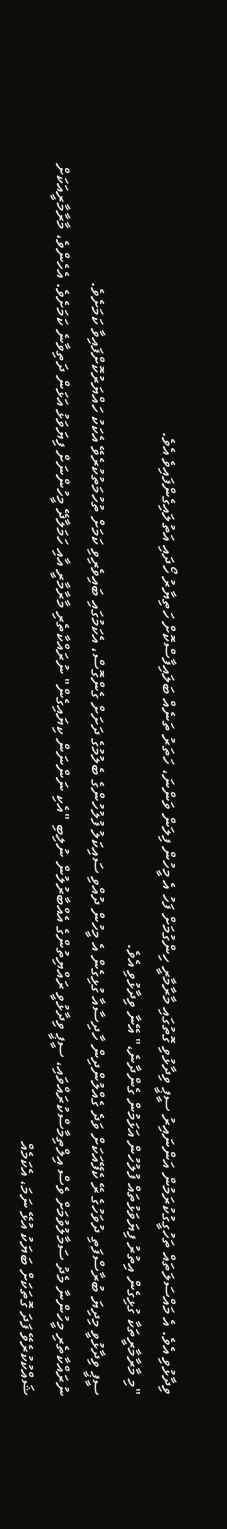ވިދާޅުވި އެވެ. އެ މައްސަލަތައް ތަހުގީގުކުރަމުން އަންނައިރު ސީޕީ ވިދާޅުވި ގޮތުގައި މާރާމާރީ ހިންގުމަށް ފަހު އެ މީހުން ފިލަން ވަންނަ، ހަތަރު ތަނެއް ބަލައިފާސްކޮށް ހަތިޔާރު ހޯދައި އަތުލައިގެންފައިވެ އެވެ.
"މި މާރާމާރީތަކާ ގުޅިގެން އިތުރު ފިޔަވަޅުތައް ފުލުހުން އަޅަމުން ގެންދާނެ،" އޭނާ ވިދާޅުވި އެވެ.
ސީޕީ ވިދާޅުވީ މިދިޔަ ބުރާސްފަތި ދުވަހުގެ ރޭ ކެފޭއަކަށް ވަދެ ގެއްލުންދިން ހާދިސާއާ ގުޅިގެން އެ މީހުން ދުއްވި ސައިކަލު ފުލުހުންގެ ބެލުމުގެ ދަށަށް ގެންގޮސް، އެކަމުގައި ބައިވެރިވި ކަމަށް ތުހުމަތުކުރެވޭ އެކަކު ހައްޔަރުކޮށްފައިވާ ކަމަށެވެ.
ނުރައްކާތެރި މީހުންނާ މެދު ސަމާލުވުމަށް ވެސް އިލްތިމާސްކުރައްވައި، ސީޕީ ވިދާޅުވީ ރައްޔިތުންގެ އެއްބާރުލުން ނުލިބި "އެކި ނަންނަން ކިޔައިގެން" ނުރައްކާތެރި މާރާމާރީ އާއި ހަމަލާދޭ މީހުންނަށް ފިޔަވަޅު އަޅަން ދަތިވާނެ ކަމަށެވެ. އެހެންވެ، މާރާމާރީއަކަށް ޝައްކުކުރެވޭ ފަދަ ގޮތަކަށް ބަޔަކު އުޅޭ ނަމަ، އެކަމެއް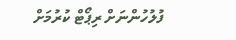ފުލުހުންނަށް ރިޕޯޓް ކުރުމަށް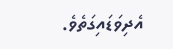އެދިވަޑައިގަތެވެ.